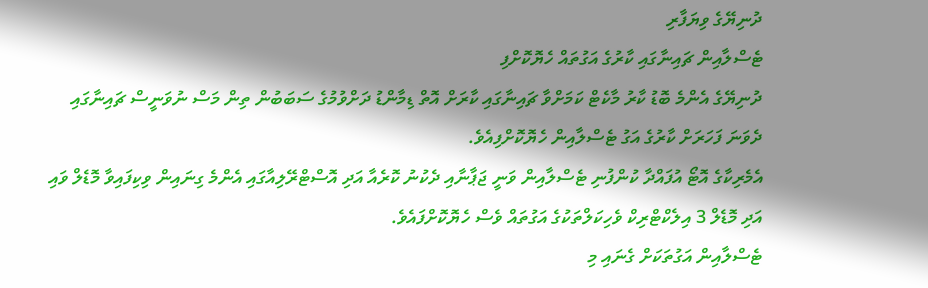ދުނިޔޭގެ ވިޔަފާރި
ޓެސްލާއިން ޗައިނާގައި ކާރުގެ އަގުތައް ހެޔޮކޮށްފި
ދުނިޔޭގެ އެންމެ ބޮޑު ކާރު މާކެޓް ކަމަށްވާ ޗައިނާގައި ކާރަށް އޮތް ޑިމާންޑު ދަށްވުމުގެ ސަބަބުން ތިން މަސް ނުވަނީސް ޗައިނާގައި ދެވަނަ ފަހަރަށް ކާރުގެ އަގު ޓެސްލާއިން ހެޔޮކޮށްފިއެވެ.
އެމެރިކާގެ އޮޓޯ އުފައްދާ ކުންފުނި ޓެސްލާއިން ވަނީ ޖަޕާނާއި ދެކުނު ކޮރެއާ އަދި އޮސްޓްރޭލިއާގައި އެންމެ ގިނައިން ވިކިފައިވާ މޮޑެލް ވައި އަދި މޮޑެލް 3 އިލެކްޓްރިކް ވެހިކަލްތަކުގެ އަގުތައް ވެސް ހެޔޮކޮށްފައެވެ.
ޓެސްލާއިން އަގުތަކަށް ގެނައި މި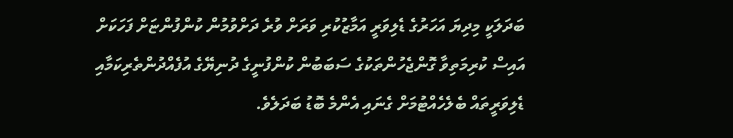ބަދަލަކީ މިދިޔަ އަހަރުގެ ޑެލިވަރީ އަމާޒުކުރި ވަރަށް ވުރެ ދަށްވުމުން ކުންފުންޏަށް ފަހަކަށް އައިސް ކުރިމަތިވާ ގޮންޖެހުންތަކުގެ ސަބަބުން ކުންފުނީގެ ދުނިޔޭގެ އުފެއްދުންތެރިކަމާއި ޑެލިވަރީތައް ބެލެހެއްޓުމަށް ގެނައި އެންމެ ބޮޑު ބަދަލެވެ.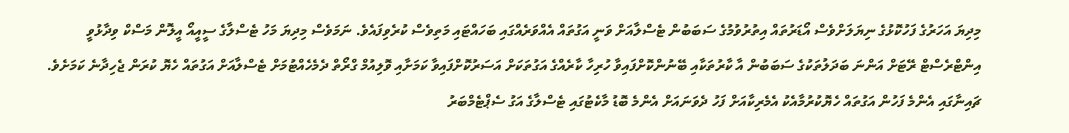މިދިޔަ އަހަރުގެ ފަހުކޮޅުގެ ނިޔަލަށްވެސް އޯޑަރުތައް އިތުރުވުމުގެ ސަބަބުން ޓެސްލާއަށް ވަނީ އަގުތައް އެއްވަރެއްގައި ބަހައްޓައި މަތިވެސް ކުރެވިފައެވެ. ނަމަވެސް މިދިޔަ މަހު ޓެސްލާގެ ސީއީއޯ އީލޮން މަސްކް ވިދާޅުވީ އިންޓްރެސްޓް ރޭޓަށް އަންނަ ބަދަލުތަކުގެ ސަބަބުން އާ ކާރުތަކާއި ބޭނުންކޮށްފައިވާ ހުރިހާ ކާރެއްގެ އަގުތަކަށް އަސަރުކޮށްފައިވާ ކަމަށާއި ވޮލިއުމް ގްރޯތް ދެމެހެއްޓުމަށް ޓެސްލާއަށް އަގުތައް ހެޔޮ ކުރަން ޖެހިދާނެ ކަމަށެވެ.
ޗައިނާގައި އެންމެ ފަހުން އަގުތައް ހެޔޮކުރުމާއެކު އެމެރިކާއަށް ފަހު ދެވަނައަށް އެންމެ ބޮޑު މާކެޓުގައި ޓެސްލާގެ އަގު ސެޕްޓެމްބަރު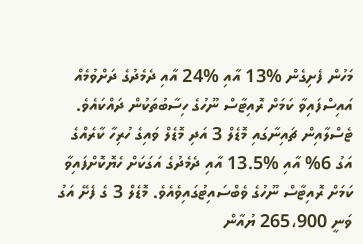މަހުން ފެށިގެން %13 އާއި %24 އާއި ދެމެދުގެ ދަށްވުމެއް އައިސްފައިވާ ކަމަށް ރޮއިޓާސް ނޫހުގެ ހިސާބުތަކުން ދައްކައެވެ.
ޓެސްލާއިން ޗައިނާގައި މޮޑެލް 3 އަދި މޮޑެލް ވައިގެ ހުރިހާ ކާރެއްގެ އަގު 6% އާއި %13.5 އާއި ދެމެދުގެ އަގަކަށް ހެޔޮކޮށްފައިވާ ކަމަށް ރޮއިޓާސް ނޫހުގެ ވެބްސައިޓުގައިވެއެވެ. މޮޑެލް 3 ގެ ފެށޭ އަގު ވަނީ 265،900 ޔުއާން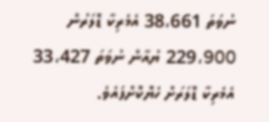ނުވަތަ 38،661 އެމެރިކާ ޑޮލަރުން 229،900 ޔުއާން ނުވަތަ 33،427 އެމެރިކާ ޑޮލަރަށް ހެޔޮކޮށްފައެވެ.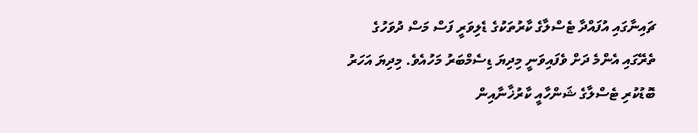ޗައިނާގައި އުފައްދާ ޓެސްލާގެ ކާރުތަކުގެ ޑެލިވަރީ ފަސް މަސް ދުވަހުގެ ތެރޭގައި އެންމެ ދަށް ވެފައިވަނީ މިދިޔަ ޑިސެމްބަރު މަހުއެވެ. މިދިޔަ އަހަރު ބޮޑުކުރި ޓެސްލާގެ ޝަންހާއީ ކާރުޚާނާއިން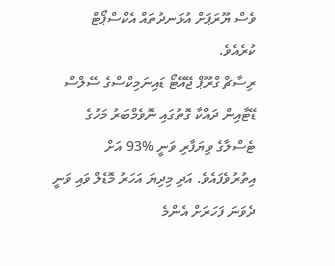ވެސް ޔޫރަޕަށް އުޅަނދުތައް އެކްސްޕޯޓް ކުރެއެވެ.
ރިސާޗް ގްރޫޕް ޖޭއޭޓޯ ޑައިނަމިކްސްގެ ސޭލްސް ޑޭޓާއިން ދައްކާ ގޮތުގައި ނޮވެމްބަރު މަހުގެ ޓެސްލާގެ ވިޔަފާރި ވަނީ %93 އަށް އިތުރުވެފައެވެ. އަދި މިދިޔަ އަހަރު މޮޑެލް ވައި ވަނީ ދެވަނަ ފަހަރަށް އެންމެ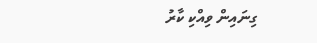ގިނައިން ވިއްކި ކާރު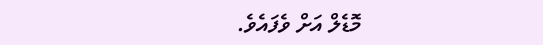މޮޑެލް އަށް ވެފައެވެ.